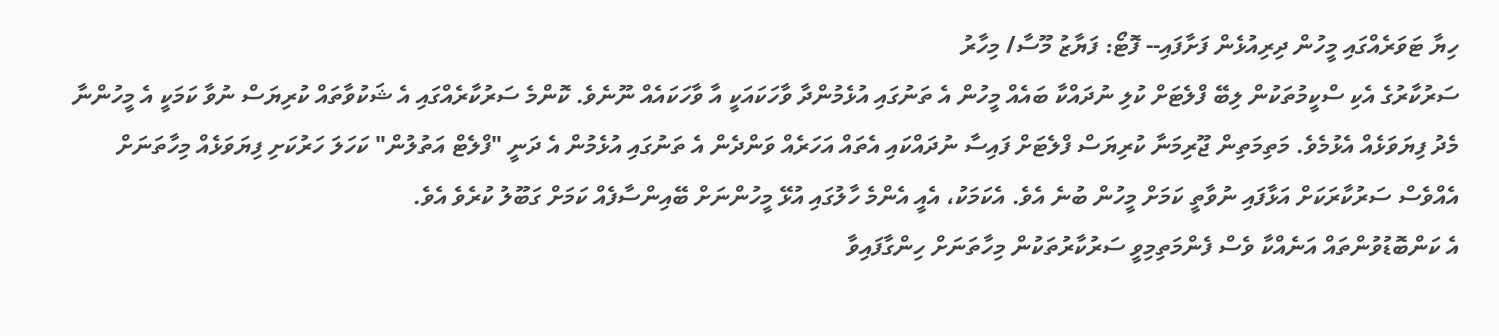ހިޔާ ޓަވަރެއްގައި މީހުން ދިރިއުޅެން ފަށާފައި-- ފޮޓޯ: ފަޔާޒު މޫސާ/ މިހާރު
ސަރުކާރުގެ އެކި ސްކީމުތަކުން ލިބޭ ފްލެޓަށް ކުލި ނުދައްކާ ބައެއް މީހުން އެ ތަނުގައި އުޅެމުންދާ ވާހަކައަކީ އާ ވާހަކައެއް ނޫނެވެ. ކޮންމެ ސަރުކާރެއްގައި އެ ޝަކުވާތައް ކުރިޔަސް ނުވާ ކަމަކީ އެ މީހުންނާ މެދު ފިޔަވަޅެއް އެޅުމެވެ. މަތިމަތިން ޖޫރިމަނާ ކުރިޔަސް ފްލެޓަށް ފައިސާ ނުދައްކައި އެތައް އަހަރެއް ވަންދެން އެ ތަނުގައި އުޅެމުން އެ ދަނީ "ފްލެޓް އަތުލުން" ކަހަލަ ހަރުކަށި ފިޔަވަޅެއް މިހާތަނަށް އެއްވެސް ސަރުކާރަކަށް އަޅާފައި ނުވާތީ ކަމަށް މީހުން ބުނެ އެވެ. އެކަމަކު، އެއީ އެންމެ ހާލުގައި އުޅޭ މީހުންނަށް ބޭއިންސާފެއް ކަމަށް ގަބޫލު ކުރެވެ އެވެ.
އެ ކަންބޮޑުވުންތައް އަނެއްކާ ވެސް ފެންމަތިމިވީ ސަރުކާރުތަކުން މިހާތަނަށް ހިންގާފައިވާ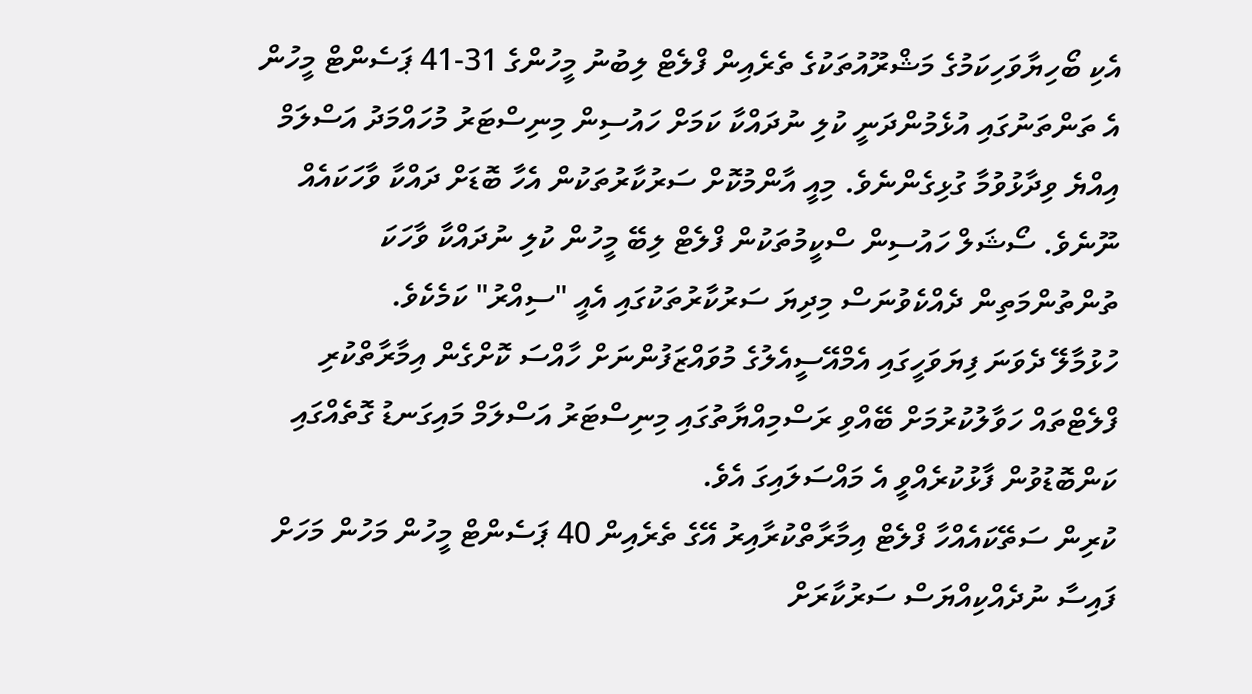އެކި ބޯހިޔާވަހިކަމުގެ މަޝްރޫއުތަކުގެ ތެރެއިން ފްލެޓް ލިބުނު މީހުންގެ 31-41 ޕަސެންޓް މީހުން އެ ތަންތަނުގައި އުޅެމުންދަނީ ކުލި ނުދައްކާ ކަމަށް ހައުސިން މިނިސްޓަރު މުހައްމަދު އަސްލަމް އިއްޔެ ވިދާޅުވުމާ ގުޅިގެންނެވެ. މިއީ އާންމުކޮށް ސަރުކާރުތަކުން އެހާ ބޮޑަށް ދައްކާ ވާހަކައެއް ނޫނެވެ. ސޯޝަލް ހައުސިން ސްކީމުތަކުން ފްލެޓް ލިބޭ މީހުން ކުލި ނުދައްކާ ވާހަކަ ތުންތުންމަތިން ދެއްކެވުނަސް މިދިޔަ ސަރުކާރުތަކުގައި އެއީ "ސިއްރު" ކަމެކެވެ.
ހުޅުމާލޭ ދެވަނަ ފިޔަވަހީގައި އެމްއޭސީއެލުގެ މުވައްޒަފުންނަށް ހާއްސަ ކޮށްގެން އިމާރާތްކުރި ފްލެޓްތައް ހަވާލުކުރުމަށް ބޭއްވި ރަސްމިއްޔާތުގައި މިނިސްޓަރު އަސްލަމް މައިގަނޑު ގޮތެއްގައި ކަންބޮޑުވުން ފާޅުކުރެއްވީ އެ މައްސަލައިގަ އެވެ.
ކުރިން ސަތޭކައެއްހާ ފްލެޓް އިމާރާތްކުރާއިރު އޭގެ ތެރެއިން 40 ޕަސެންޓް މީހުން މަހުން މަހަށް ފައިސާ ނުދެއްކިއްޔަސް ސަރުކާރަށް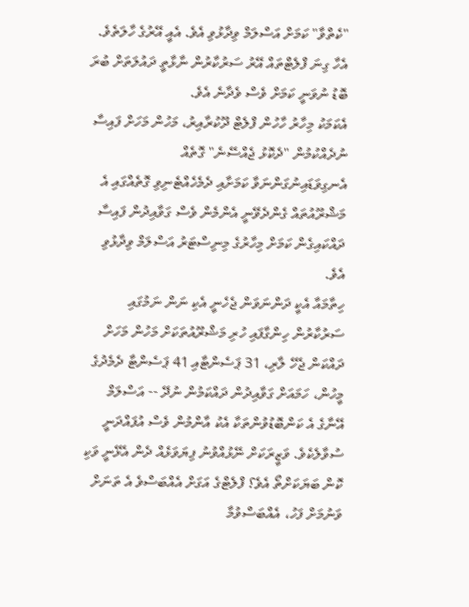"ކެތްވާ" ކަމަށް އަސްލަމް ވިދާޅުވި އެވެ. އެއީ އޭރުގެ ހާލަތެވެ. އެހާ ގިނަ ފްލެޓްތައް އޭރު ސަރުކާރުން ނާޅާތީ ދައުލަތަށް ބުރަ ބޮޑު ނުވަނީ ކަމަށް ވެސް ވެދާނެ އެވެ.
އެކަމަކު މިހާރު ހާހުން ފްލެޓް ދޫކުރާއިރު، މަހުން މަހަށް ފައިސާ ނުދެއްކުމުން "ދެކޮޅު ޖެއްސޭނެ" ގޮތެއް އެނގިވަޑައިނުގަންނަވާ ކަމަށާއި ދެމެހެއްޓެނިވި ގޮތެއްގައި އެ މަޝްރޫއުތައް ގެންދެވޭނީ އެންމެން ވެސް ގަވާއިދުން ފައިސާ ދައްކައިގެން ކަމަށް މިހާރުގެ މިނިސްޓަރު އަސްލަމް ވިދާޅުވި އެވެ.
ހިތާމައާ އެކީ ދަންނަވަން ޖެހެނީ އެކި ނަން ނަމުގައި ސަރުކާރުން ހިންގާފައި ހުރި މަޝްރޫއުތަކަށް މަހުން މަހަށް ދައްކަން ޖެހޭ ލާރި، 31 ޕަސެންޓާއި 41 ޕަސެންޓާ ދެމެދުގެ މީހުން، ހަމައަށް ގަވާއިދުން ދައްކަމުން ނުދޭ -- އަސްލަމް
އޭނާގެ އެ ކަންބޮޑުވުންތަކާ އެކު އާންމުން ވެސް އުފައްދަނީ ސުވާލެކެވެ. ވަޒީރަކަށް ނޭޅުއްވުނު ފިޔަވަޅެއް ދެން އެޅޭނީ ވަކި ކޮން ބަޔަކަށްތޯ އެވެ؟ ފްލެޓްގެ އަގަށް އެއްބަސްވެ އެ ތަނަށް ވަނުމަށް ފަހު، އެއްބަސްވުމާ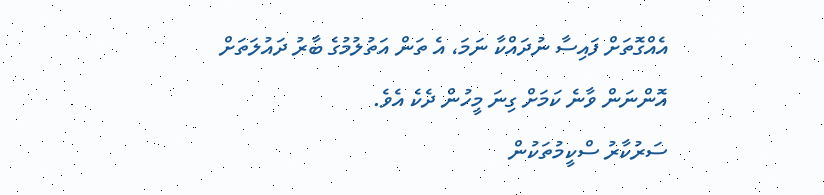އެއްގޮތަށް ފައިސާ ނުދައްކާ ނަމަ، އެ ތަން އަތުލުމުގެ ބާރު ދައުލަތަށް އޮންނަން ވާނެ ކަމަށް ގިނަ މީހުން ދެކެ އެވެ.
ސަރުކާރު ސްކީމުތަކުން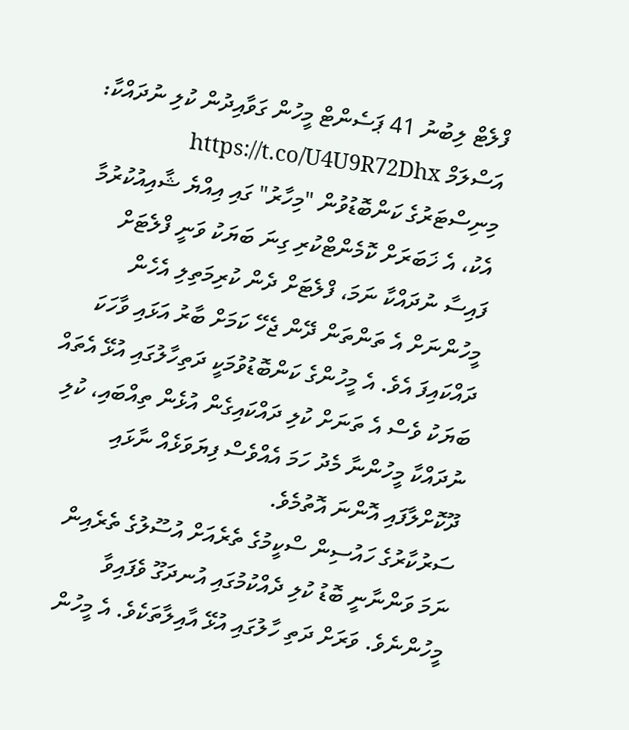ފްލެޓް ލިބުނު 41 ޕަސެންޓް މީހުން ގަވާއިދުން ކުލި ނުދައްކާ: އަސްލަމް https://t.co/U4U9R72Dhx
މިނިސްޓަރުގެ ކަންބޮޑުވުން "މިހާރު" ގައި އިއްޔެ ޝާއިއުކުރުމާ އެކު، އެ ޚަބަރަށް ކޮމެންޓްކުރި ގިނަ ބަޔަކު ވަނީ ފްލެޓަށް ފައިސާ ނުދައްކާ ނަމަ، ފްލެޓަށް ދެން ކުރިމަތިލި އެހެން މީހުންނަށް އެ ތަންތަން ދޭން ޖެހޭ ކަމަށް ބާރު އަޅައި ވާހަކަ ދައްކައިފަ އެވެ. އެ މީހުންގެ ކަންބޮޑުވުމަކީ ދަތިހާލުގައި އުޅޭ އެތައް ބަޔަކު ވެސް އެ ތަނަށް ކުލި ދައްކައިގެން އުޅެން ތިއްބައި، ކުލި ނުދައްކާ މީހުންނާ މެދު ހަމަ އެއްވެސް ފިޔަވަޅެއް ނާޅައި ދޫކޮށްލާފައި އޮންނަ އޮތުމެވެ.
ސަރުކާރުގެ ހައުސިން ސްކީމުގެ ތެރެއަށް އުސޫލުގެ ތެރެއިން ނަމަ ވަންނާނީ ބޮޑު ކުލި ދެއްކުމުގައި އުނދަގޫ ވެފައިވާ މީހުންނެވެ. ވަރަށް ދަތި ހާލުގައި އުޅޭ އާއިލާތަކެވެ. އެ މީހުން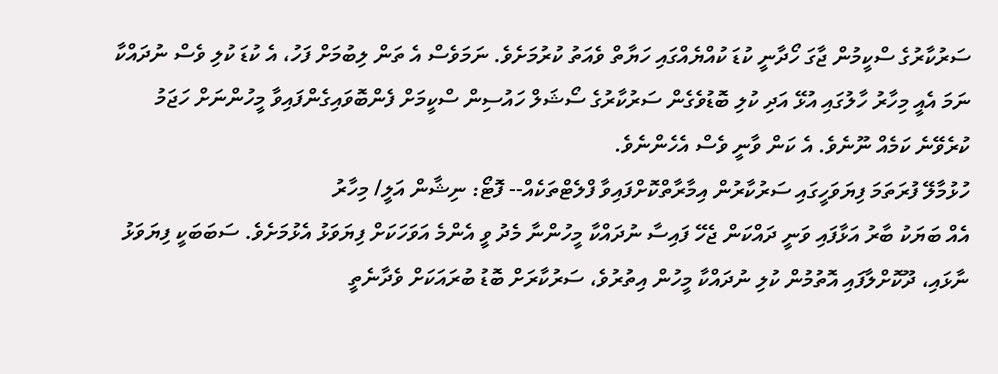ސަރުކާރުގެ ސްކީމުން ޖާގަ ހޯދާނީ ކުޑަ ކުއްޔެއްގައި ހަޔާތް ވެއަތު ކުރުމަށެވެ. ނަމަވެސް އެ ތަން ލިބުމަށް ފަހު، އެ ކުޑަ ކުލި ވެސް ނުދައްކާ ނަމަ އެއީ މިހާރު ހާލުގައި އުޅޭ އަދި ކުލި ބޮޑުވެގެން ސަރުކާރުގެ ސޯޝަލް ހައުސިން ސްކީމަށް ފެންބޮވައިގެންފައިވާ މީހުންނަށް ހަޖަމު ކުރެވޭނެ ކަމެއް ނޫނެވެ. އެ ކަން ވާނީ ވެސް އެހެންނެވެ.
ހުޅުމާލޭ ފުރަތަމަ ފިޔަވަހީގައި ސަރުކާރުން އިމާރާތްކޮށްފައިވާ ފްލެޓްތަކެއް-- ފޮޓޯ: ނިޝާން އަލީ/ މިހާރު
އެއް ބަޔަކު ބާރު އަޅާފައި ވަނީ ދައްކަން ޖެހޭ ފައިސާ ނުދައްކާ މީހުންނާ މެދު ވީ އެންމެ އަވަހަކަށް ފިޔަވަޅު އެޅުމަށެވެ. ސަބަބަކީ ފިޔަވަޅު ނާޅައި، ދޫކޮށްލާފައި އޮތުމުން ކުލި ނުދައްކާ މީހުން އިތުރުވެ، ސަރުކާރަށް ބޮޑު ބުރައަކަށް ވެދާނެތީ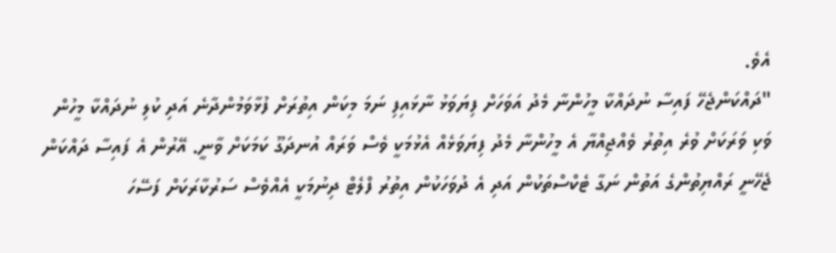އެވެ.
"ދައްކަންޖެހޭ ފައިސާ ނުދައްކާ މީހުންނާ މެދު އަވަހަށް ފިޔަވަޅު ނާޅައިފި ނަމަ މިކަން އިތުރަށް ފުޅާވަމުންދާނެ އަދި ކުލި ނުދައްކާ މީހުން ވަކި ވަރަކަށް ވުރެ އިތުރު ވެއްޖިއްޔާ އެ މީހުންނާ މެދު ފިޔަވަޅެއް އެޅުމަކީ ވެސް ވަރައް އުނދަގޫ ކަމަކަށް ވާނީ. އޭރުން އެ ފައިސާ ދައްކަން ޖެހޭނީ ރައްޔިތުންގެ އަތުން ނަގާ ޓެކްސްތަކުން އަދި އެ ދުވަހަކުން އިތުރު ފްލެޓް ދިނުމަކީ އެއްވެސް ސަރުކާރަކަށް ފަސޭހަ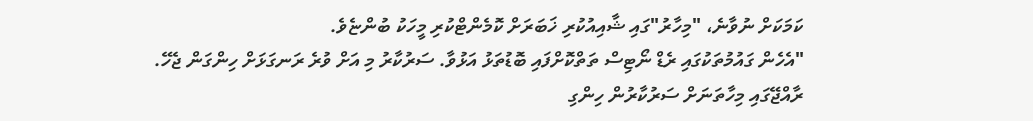ކަމަކަށް ނުވާނެ، "މިހާރު"ގައި ޝާއިއުކުރި ޚަބަރަށް ކޮމެންޓްކުރި މީހަކު ބުންޏެވެ.
"އެހެން ގައުމުތަކުގައި ރެޑް ނޯޓިސް ތަތްކޮށްފައި ބޮޑުތަޅު އަޅުވާ. ސަރުކާރު މި އަށް ވުރެ ރަނގަޅަށް ހިންގަން ޖެހޭ.
ރާއްޖޭގައި މިހާތަނަށް ސަރުކާރުން ހިންގި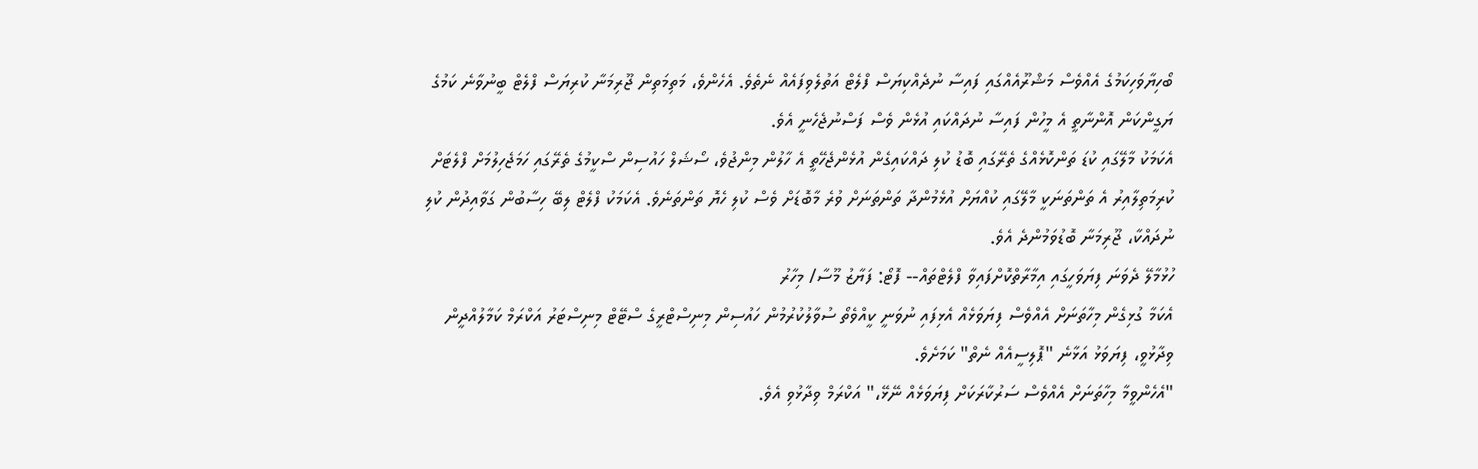ބޯހިޔާވަހިކަމުގެ އެއްވެސް މަޝްރޫއެއްގައި ފައިސާ ނުދެއްކިޔަސް ފްލެޓް އަތުލެވިފައެއް ނެތެވެ. އެހެންވެ، މަތިމަތިން ޖޫރިމަނާ ކުރިޔަސް ފްލެޓް ބީނުވާނެ ކަމުގެ ޔަގީންކަން އޮންނާތީ އެ މީހުން ފައިސާ ނުދައްކައި އުޅެން ވެސް ފަސްނުޖެހެނީ އެވެ.
އެކަމަކު މާލޭގައި ކުޑަ ތަންކޮޅެއްގެ ތެރޭގައި ބޮޑު ކުލި ދައްކައިގެން އުޅެންޖެހޭތީ އެ ހާލުން މިންޖުވެ، ސޯޝަލް ހައުސިން ސްކީމުގެ ތެރޭގައި ހަމަޖެހިލުމަށް ފްލެޓަށް ކުރިމަތިލާއިރު އެ ތަންތަނަކީ މާލޭގައި ކުއްޔަށް އުޅެމުންދާ ތަންތަނަށް ވުރެ މާބޮޑަށް ވެސް ކުލި ހެޔޮ ތަންތަނެވެ. އެކަމަކު ފްލެޓް ލިބޭ ހިސާބުން ގަވާއިދުން ކުލި ނުދައްކާ، ޖޫރިމަނާ ބޮޑުވަމުންދެ އެވެ.
ހުޅުމާލޭ ދެވަނަ ފިޔަވަހީގައި އިމާރާތްކޮށްފައިވާ ފްލެޓްތައް-- ފޮޓޯ: ފަޔާޒު މޫސާ/ މިހާރު
އެކަމާ ގުޅިގެން މިހާތަނަށް އެއްވެސް ފިޔަވަޅެއް އެޅިފައި ނުވަނީ ކީއްވެތޯ ސުވާލުކުރުމުން ހައުސިން މިނިސްޓްރީގެ ސްޓޭޓް މިނިސްޓަރު އަކްރަމް ކަމާލުއްދީން ވިދާޅުވީ، ފިޔަވަޅު އަޅާނެ "ޕޮލިސީއެއް ނެތް" ކަމަށެވެ.
"އެހެންވީމާ މިހާތަނަށް އެއްވެސް ސަރުކާރަކަށް ފިޔަވަޅެއް ނޭޅޭ،" އަކްރަމް ވިދާޅުވި އެވެ.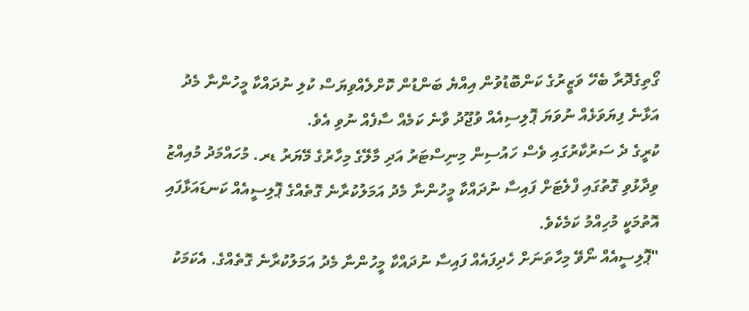ގޯތިގެދޮރާ ބެހޭ ވަޒީރުގެ ކަންބޮޑުވުން އިއްޔެ ބަންޑުން ކޮށްލެއްވިޔަސް ކުލި ނުދައްކާ މީހުންނާ މެދު އަޅާނެ ފިޔަވަޅެއް ނުވަޔަ ޕޮލިސިއެއް ވުޖޫދު ވާނެ ކަމެއް ސާފެއް ނުވި އެވެ.
ކުރީގެ ދެ ސަރުކާރުގައި ވެސް ހައުސިން މިނިސްޓަރު އަދި މާލޭގެ މިހާރުގެ މޭޔަރު ޑރ. މުހައްމަދު މުއިއްޒު ވިދާޅުވި ގޮތުގައި ފްލެޓަށް ފައިސާ ނުދައްކާ މީހުންނާ މެދު އަމަލުކުރާނެ ގޮތެއްގެ ޕޮލިސީއެއް ކަނޑައަޅާފައި އޮތުމަކީ މުހިއްމު ކަމެކެވެ.
"ޕޮލިސީއެއް ނޯވޭ މިހާތަނަށް ހެދިފައެއް ފައިސާ ނުދައްކާ މީހުންނާ މެދު އަމަލުކުރާނެ ގޮތެއްގެ. އެކަމަކު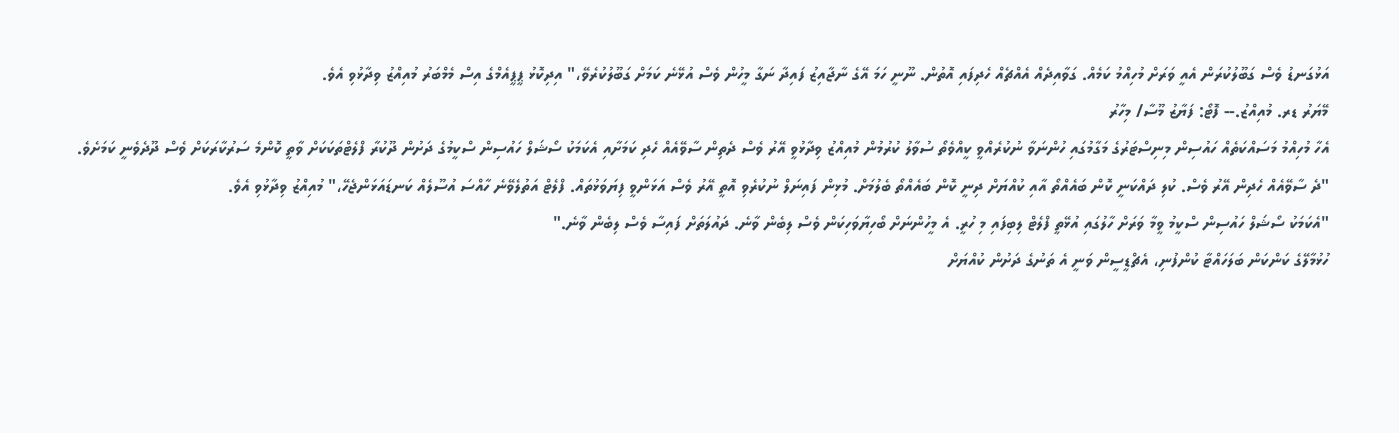އަޅުގަނޑު ވެސް ގަބޫލުކުރަން އެއީ ވަރަށް މުހިއްމު ކަމެއް. ގަވާއިދެއް އެއްޗެއް ހެދިފައި އޮތުން. ނޫނީ ހަމަ އޭގެ ނާޖާއިޒު ފައިދާ ނަގާ މީހުން ވެސް އުޅޭނެ ކަމަށް ގަބޫލުކުރެވޭ،" އިދިކޮޅު ޕީޕީއެމްގެ އިސް މެމްބަރު މުއިއްޒު ވިދާޅުވި އެވެ.
މޭޔަރު ޑރ. މުއިއްޒު.-- ފޮޓޯ: ފަޔާޒު މޫސާ/ މިހާރު
އެހާ މުހިއްމު މަސައްކަތެއް ހައުސިން މިނިސްޓަރުގެ މަގާމުގައި ހުންނަވާ ނުކުރެއްވީ ކީއްވެތޯ ސުވާލު ކުރުމުން މުއިއްޒު ވިދާޅުވީ އޭރު ވެސް ދެތިން ސާވޭއެއް ހެދި ކަމަށާއި އެކަމަކު ސޯޝަލް ހައުސިން ސްކީމުގެ ދަށުން ދޫކުރާ ފްލެޓްތަކަކަށް ވާތީ ކޮންމެ ސަރުކާރަކަށް ވެސް ދޫދެވެނީ ކަމަށެވެ.
"ދެ ސާވޭއެއް ހެދިން އޭރު ވެސް. ކުލި ދައްކަނީ ކޮން ބައެއްތޯ އާއި ކުއްޔަށް ދިނީ ކޮން ބައެއްތޯ ބެލުމަށް. މުޅިން ފައިނަލް ނުކުރެވި އޮތީ އޭރު ވެސް އަޅަންވީ ފިޔަވަޅުތައް. ފްލެޓް އަތުލެވޭނެ ހާއްސަ އުސޫލެއް ކަނޑައަޅަންޖެހޭ،" މުއިއްޒު ވިދާޅުވި އެވެ.
"އެކަމަކު ސޯޝަލް ހައުސިން ސްކީމު ވީމާ ވަރަށް ހާލުގައި އުޅޭތީ ފްލެޓް ލިބިފައި މި ހުރީ. އެ މީހުންނަށް ބޯހިޔާވަހިކަން ވެސް ލިބެން ވާނެ. ދައުލަތަށް ފައިސާ ވެސް ލިބެން ވާނެ."
ހުޅުމާލޭގެ ކަންކަން ބަލަހައްޓާ ކުންފުނި، އެޗްޑީސީން ވަނީ އެ ތަނުގެ ދަށުން ކުއްޔަށް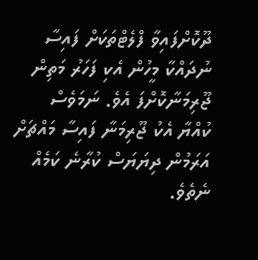ދޫކޮށްފައިވާ ފްލެޓްތަކަށް ފައިސާ ނުދައްކާ މީހުން އެކި ފަހަރު މަތިން ޖޫރިމަނާކޮށްފަ އެވެ. ނަމަވެސް ކުއްޔާ އެކު ޖޫރިމަނާ ފައިސާ މައްޗަށް އަރަމުން ދިޔަޔަސް ކުރާނެ ކަމެއް ނެތެވެ.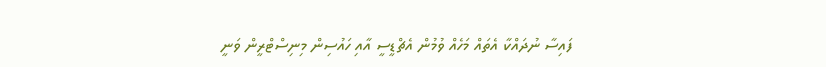ފައިސާ ނުދައްކާ އެތައް މަހެއް ވުމުން އެޗްޑީސީ އާއި ހައުސިން މިނިސްޓްރީން ވަނީ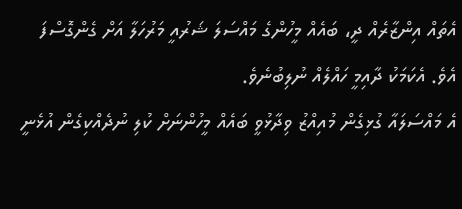އެތައް އިންޒާރެއް ދީ، ބައެއް މީހުންގެ މައްސަލަ ޝަރުއީ މަރުހަލާ އަށް ގެންގޮސްފަ އެވެ. އެކަމަކު ދާއިމީ ހައްލެއް ނުލިބުނެވެ.
އެ މައްސަލައާ ގުޅިގެން މުއިއްޒު ވިދާޅުވީ ބައެއް މީހުންނަށް ކުލި ނުދެއްކިގެން އުޅެނީ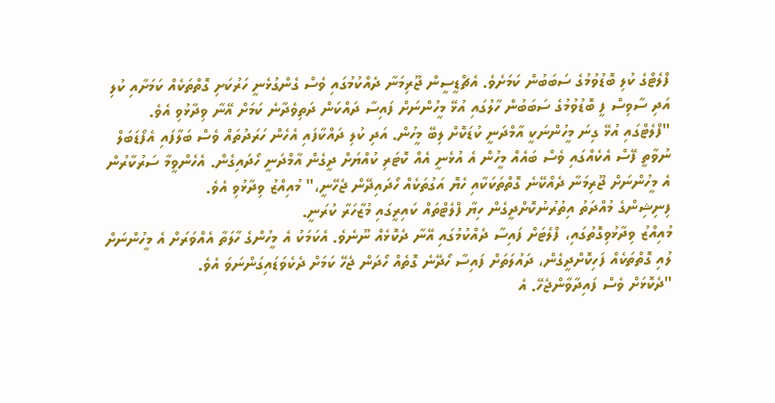ފްލެޓްގެ ކުލި ބޮޑުވުމުގެ ސަބަބުން ކަމަށެވެ. އެޗްޑީސީން ޖޫރިމަނާ ދެއްކުމުގައި ވެސް ގެންގުޅެނީ ހަރުކަށި ގޮތްތަކެއް ކަމަށާއި ކުލި އަދި ސާވިސް ފީ ބޮޑުވުމުގެ ސަބަބުން ހާލުގައި އުޅޭ މީހުންނަށް ފައިސާ ދައްކަން ދަތިވެދާނެ ކަމަށް އޭނާ ވިދާޅުވި އެވެ.
"ފްލެޓްގައި އުޅޭ ގިނަ މީހުންނަކީ އާމްދަނީ ކުޑަކޮށް ލިބޭ މީހުން. އަދި ކުލި ދައްކާފައި އެހެން ހަރަދުތައް ވެސް ބަލާފައި އެފޯޑަބަލް ނުވާތީ ފޭސް އެކެއްގައި ވެސް ބައެއް މީހުން އެ އުޅެނީ އެއް ކޮޓަރި ކުއްޔަށް ދީގެން އާމްދަނީ ހޯދައިގެން. އެހެންވީމާ ސަރުކާރުން އެ މީހުންނަށް ޖޫރިމަނާ ދެއްކޭނެ ގޮތްތަކަކާއި ހެޔޮ އަގުތަކެއް ހޯދައިދޭން ޖެހޭނީ،" މުއިއްޒު ވިދާޅުވި އެވެ.
ފިނިޝިންގެ މުއްދަތު އިތުރުނުކޮށްދީގެން ހިޔާ ފްލެޓްތައް ކައިރީގައި މުޒާހަރާ ކުރަނީ.
މުއިއްޒު ވިދާޅުވިގޮތުގައި، ފްލެޓަށް ފައިސާ ދެއްކުމުގައި އޭނާ ދެކޮޅެއް ނޫނެވެ. އެކަމަކު އެ މީހުންގެ ހާލަތާ އެއްވަރަށް އެ މީހުންނަށް ލުއި ގޮތްތަކެއް ފަހިކޮށްދީގެން، ދައުލަތަށް ފައިސާ ހޯދޭނެ ގޮތެއް ހޯދަން ޖެހޭ ކަމަށް ދެކެވަޑައިގަންނަވަ އެވެ.
"ދެކޮޅަށް ވެސް ފައިދާވާންޖެހޭ. އެ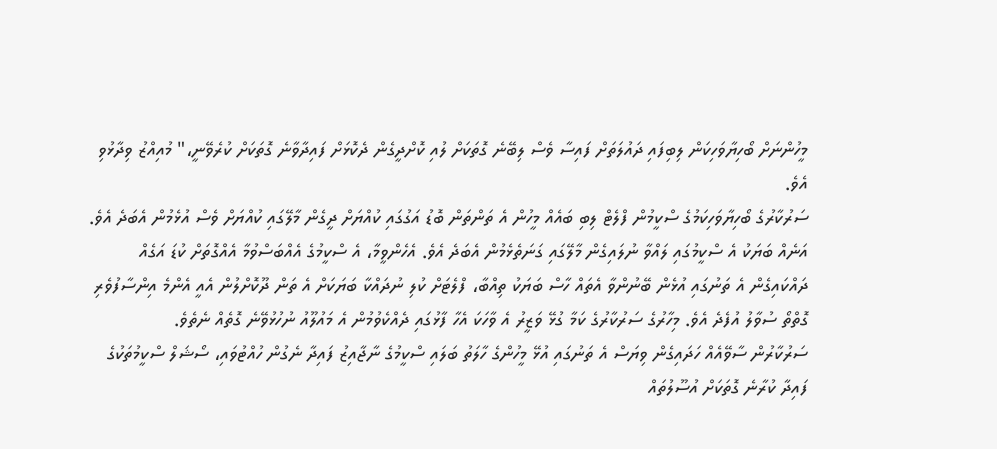މީހުންނަށް ބޯހިޔާވަހިކަން ލިބިފައި ދައުލަތަށް ފައިސާ ވެސް ލިބޭނެ ގޮތަކަށް ލުއި ކޮށްދީގެން ދެކޮޅަށް ފައިދާވާނެ ގޮތަކަށް ކުރެވޭނީ،" މުއިއްޒު ވިދާޅުވި އެވެ.
ސަރުކާރުގެ ބޯހިޔާވަހިކަމުގެ ސްކީމުން ފްލެޓް ލިބި ބައެއް މީހުން އެ ތަންތަން ބޮޑު އަގުގައި ކުއްޔަށް ދީގެން މާލޭގައި ކުއްޔަށް ވެސް އުޅެމުން އެބަދެ އެވެ. އަނެއް ބަޔަކު އެ ސްކީމުގައި ލައްވާ ނުލައިގެން މާލޭގައި ގަނަތެޅެމުން އެބަދެ އެވެ. އެހެންވީމާ، އެ ސްކީމުގެ އެއްބަސްވުމާ އެއްގޮތަށް ކުޑަ އަގެއް ދައްކައިގެން އެ ތަނުގައި އުޅެން ބޭނުންވާ އެތައް ހާސް ބަޔަކު ތިއްބާ، ފްލެޓަށް ކުލި ނުދައްކާ ބަޔަކަށް އެ ތަން ދޫކޮށްލުން އެއީ އެންމެ އިންސާފުވެރި ގޮތްތޯ ސުވާލު އުފެދެ އެވެ. މިހާރުގެ ސަރުކާރުގެ ކަމާ ގުޅޭ ވަޒީރު އެ ވާހަކަ އެހާ ފާޅުގައި ދެއްކެވުމުން އެ މައުލޫއު ނުހުޅުވޭނެ ގޮތެއް ނެތެވެ.
ސަރުކާރުން ސާވޭއެއް ހަދައިގެން ވިޔަސް އެ ތަނުގައި އުޅޭ މީހުންގެ ހާލަތު ބަލައި ސްކީމުގެ ނާޖާއިޒު ފައިދާ ނެގުން ހުއްޓުވައި، ސޯޝަލް ސްކީމުތަކުގެ ފައިދާ ކުރާނެ ގޮތަކަށް އުސޫލުތައް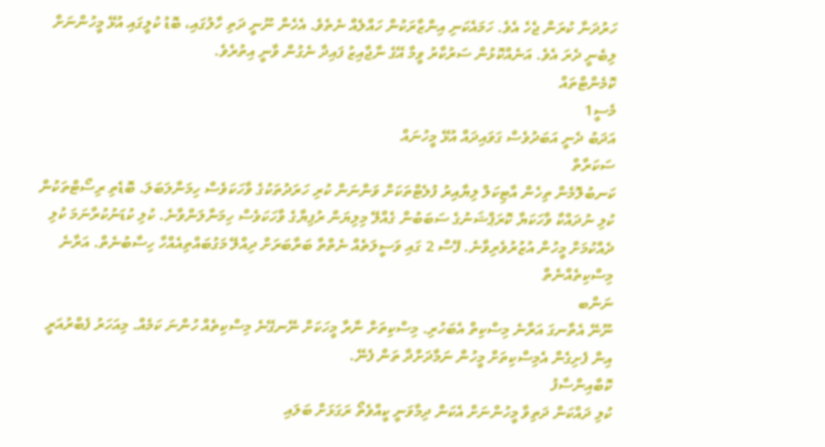ހަރުދަނާ ކުރަން ޖެހެ އެވެ. ހަމައެކަނި އިންޒާރަކުން ހައްލެއް ނެތެވެ. އެހެން ނޫނީ ދަތި ހާލުގައި، ބޮޑު ކުލީގައި އުޅޭ މީހުންނަށް ލިބެނީ ދެރަ އެވެ. އަނެއްކޮޅުން ސަރުކާރު ވީމާ އޭގެ ނާޖާއިޒު ފައިދާ ނެގުން ވާނީ އިތުރެވެ.
ކޮމެންޓްތައް
މެސީ1
އަދަބު ދެނީ އަބަދުވެސް ގަވައިދައް އުޅޭ މީހުނައް
ސަކަރާތް
ކަނބުލޮމެން ތިހެން އާޓިކަލް ލިޔާއިރު ފުލެޓްތަކަށް ވަންނަން ކުރި ހަރަދުތަކުގެ ވާހަކަވެސް ހިމަނާލަބަލަ. ބޮޑެތި ރިސޯޓްތަކުން ކުލި ނުދައްކާ ވާހަކަޔާ ކޮރަޕްޝަނުގެ ސަބަބުން ގެއްލޭ މިލިޔަން ރުފިޔާގެ ވާހަކަވެސް ހިމަނާލަންވާނެ. ކުލި ކުޑަނުކުރާނަމަ ކުލި ދެއްކުމަށް މީހުން އުޒުރުވެރިވާނެ. ފޭސް 2 ގައި ވަސީލަތެއް ނެތްތާ ބަރާބަރަށް ދިއްލޭ މަގުބައްތިއެއްހާ ހިސާބުނެތް. އަރާނެ މިސްކިތެއްނެތް
ނަންބ
ނޫނޭ އެތާނގަ އަރާނެ މިސްކިތް އެބަހުރި. މިސްކިތަށް ނާރާ މީހަކަށް ނޭނގޭނެ މިސްކިތެއް ހުންނަ ކަމެއް. މިއަހަރު ފެބްރުއަރީ އިން ފެށިގެން އެމިސްކިތަށް މީހުން ނަމާދަށްދާ ތަން ފެނޭ.
ކޮބާއިންސާފު
ކުލި ދައްކަން ދަތިވާ މީހުންނަށް އެކަން ދިމާވަނީ ކީއްވެތޯ ރަގަޅަށް ބަލައި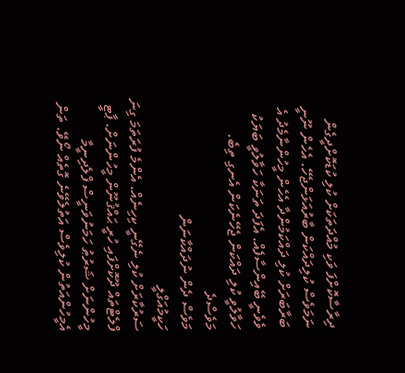ދިރާސާކޮށްފަ ވަކި މުއްދަތަކަށް ކުލި ކުޑަކޮށްދީގެން ނަމަވެސް ކުލިދައްކަން ބާރުއަޅަންޖެހޭ. އެހެން ނޫނީ ބަރާބަރަށް ކުލި ދައްކަމުންދާ އެހެން މީހުންނާމެދު އެ ވެވެނީ ބޭއިންސާފެއް. އެފަދަ ތަނަކާ ހަވާލުވީ ބަޔަކު ހަވާލުވީ ކުލި ދައްކަން ޖެހޭނެކަން އެނގި ތިބެ.
މަވެސްދެ
މަވެސް ދެން ނުދައްކާނަން
ހަކީމުއަގްލީ
ސަރުކާރަށް ކުލި ނެގޭނީ ކިހިނެއް. އެންމެ ފުރަތަމަ ގިނަ ފްލެޓްތައް ދޫކޮށްފައި ހުރީ ޙައްޤުނޫން މީހުންނަށް. ޕާޓީ މީހުންނަށް ޝަރުޠު ހަމަނުވަނީސް ފްލެދިނީމާ އެމީހުންއަތުން ކުލިވެސް އަތުލެވޭނެ ގޮތެއް ނޯވޭ. ތަން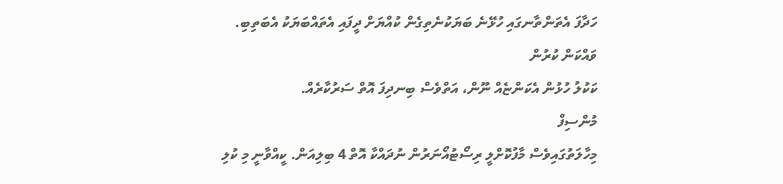ހަދާފަ އެތަންތާނގައި ހުޅޭނެ ބަޔަކުނެތިގެން ކުއްޔަށް ދީފައި އެތައްބަޔަކު އެބަތިބި.
ވައްކަން ކުރުން
ކަކުލު ހުޅުން އެކަންޏެއް ނޫން، އަތްވެސް ބިނދިފަ އޮތް ސަރުކާރެއް.
މުންސިފް
މިހާލަތުގައިވެސް މާފުކޮށްލީ ރިސޯޓުއޯނަރުން ނުދައްކާ އޮތް 4 ބިލިއަން. ކީއްވާނީ މި ކުލި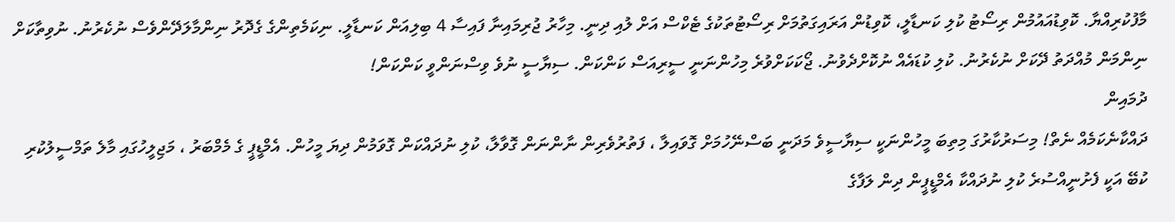މާފުކުރިއްޔާ. ކޮވިޑުއައުމުން ރިސޯޓު ކުލި ކަނޑާލީ، ކޮވިޑުން އަރައިގަތުމަށް ރިސޯޓުތަކުގެ ޓެކްސް އަށް ލުއި ދިނީ. މިހާރު ޖުރިމައިނާ ފައިސާ 4 ބިލިއަން ކަނޑާލީ. ނިކަމެތިންގެ ގެދޮރު ނިންމާލަދޭންވެސް ނުކެރުނު. ނުވިތާކަށް ނިންމަން މުއްދަތު ދޭކަށް ނުކެރުނު. ކުލި ކުޑައެއް ނުކޮށްދެވުނު. ޖޯކަކަށްވުރެ މިހުންނަނީ ސީރިއަސް ކަންކަން. ސިޔާސީ ނުވެ ވިސްނަންވީ ކަންކަން!
ދުމައިން
ދައްކާނެކަމެއް ނެތް! މިސަރުކާރުގަ މިތިބަ މީހުންނަކީ ސިޔާސީވެ މަދަނީ ބަސްނޭހުމަށް ގޮވައިލާ ، ފަތުރުވެރިން ނާންނަން ގޮވާލާ، ކުލި ނުދައްކަން ގޮވަމުން ދިޔަ މީހުން. އެމްޑީޕީ ގެ މެމްބަރު ، މަޖިލީހުގައި މާލެ ތަމްސީލުކުރި ކުބޭ އަކީ ފެށުނީއްސުރެ ކުލި ނުދައްކާ އެމްޑީޕީން ދިން ލަފާގެ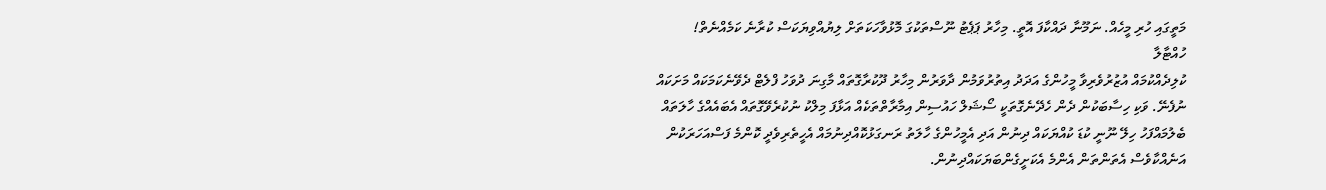މަތީގައި ހުރި މީހެއް. ނަމޫނާ ދައްކާފަ އޮތީ. މިހާރު ޕަޕެޓު ނޫސްތަކުގަ މޮޅުވާހަކަތަށް ލިޔުއްވިޔަކަސް ކުރާނެ ކަމެއްނެތް!
ހުއްޓާލާ
ކުލިދެއްކުމައް އުޒުރުވެރިވާ މީހުންގެ އަދަދު އިތުރުވަމުން ދާވަރުން މިހާރު ދޫކުރާގޮތައް މާގިނަ ދުވަހު ފްލެޓް ދެވޭނެކަމަކައް މަށަކައް ނުފެނޭ. ވަކި ހިސާބަކުން ދެން ހެދޭނެގޮތަކީ ސޯޝަލް ހައުސިން އިމާރާތްތަކެއް އަޅާފަ މިލްކު ނުކުރެވޭގޮތައް އެބައެއްގެ ހާލަތައް ބެލުމައްފަހު ހިލޭ ނޫނީ ކުޑަ ކުއްޔަކައް ދިނުން އަދި އެމީހުންގެ ހާލަތު ރަނގަޅުކޮއްދިނުމައް އެހީތެރިވެދީ ކޮންމެ ފަސްއަހަރަކުން އަނެއްކާވެސް އެތަންތަން އެންމެ އެކަށީގެންބަޔަކައްދިނުން.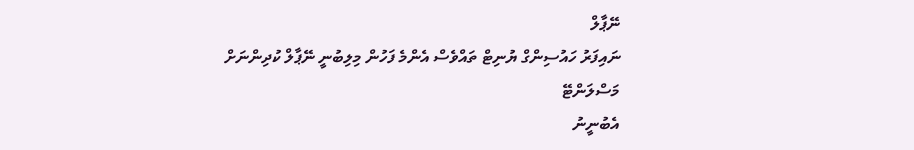ނޭޕާލް
ނައިފަރު ހައުސިންގް ޔުނިޓް ތައްވެސް އެންމެ ފަހުން މިލިބުނީ ނޭޕާލް ކުދިންނަށް
މަސްލަންޓޭ
އެބުނީނު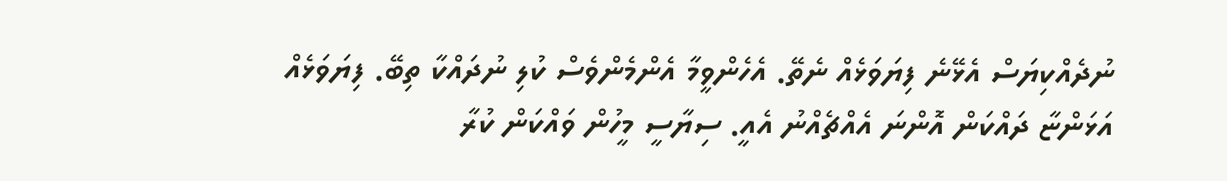ނުދެއްކިޔަސް އެޅޭނެ ފިޔަވަޅެއް ނެތޭ. އެހެންވީމާ އެންމެންވެސް ކުލި ނުދައްކާ ތިބޭ. ފިޔަވަޅެއް އަޅަންޏާ ދައްކަން އޮންނަ އެއްޗެއްނު އެއީ. ސިޔާސީ މީހުން ވައްކަން ކުރާ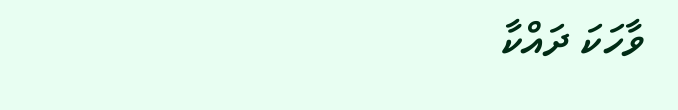ވާހަކަ ދައްކާ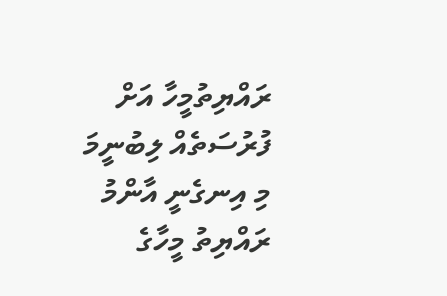ރައްޔިތުމީހާ އަށް ފުރުސަތެއް ލިބުނީމަ މި އިނގެނީ އާންމު ރައްޔިތު މީހާގެ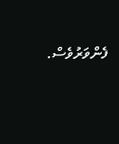ފެންވަރުވެސް.